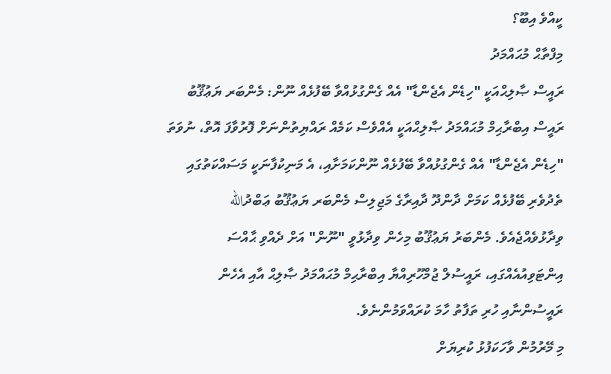ކީއްވެ އިބޫ؟
މިފްތާޙް މުޙައްމަދު
ރައީސް ޞާލިޙްއަކީ "ހިޑެން އެޖެންޑާ" އެއް ގެންގުޅުއްވާ ބޭފުޅެއް ނޫން: މެންބަރ ޔަޢުޤޫބު
ރައީސް އިބްރާޙިމް މުޙައްމަދު ޞާލިޙްއަކީ އެއްވެސް ކަމެއް ރައްޔިތުންނަށް ފޮރުވާފަ އޮތް، ނުވަތަ "ހިޑެން އެޖެންޑާ" އެއް ގެންގުޅުއްވާ ބޭފުޅެއް ނޫންކަމަށާއި، އެ މަނިކުފާނަކީ މަސައްކަތުގައި ތެދުވެރި ބޭފުޅެއް ކަމަށް ދާންދޫ ދާއިރާގެ މަޖިލިސް މެންބަރ ޔަޢުޤޫބު ޢަބްދުالله ވިދާޅުވެއްޖެއެވެ. މެންބަރު ޔަޢުޤޫބު މިހެން ވިދާޅުވީ "ނޫން" އަށް ދެއްވި ޙާއްސަ އިންޓަވިއުއެއްގައި، ރައީސުލް ޖުމްހޫރިއްޔާ އިބްރާޙިމް މުޙައްމަދު ޞާލިޙް އާއި އެހެން ރައީސުންނާއި ހުރި ތަފާތު ހާމަ ކުރައްވަމުންނެވެ.
މި މޭރުމުން ވާހަކަފުޅު ކުރިޔަށް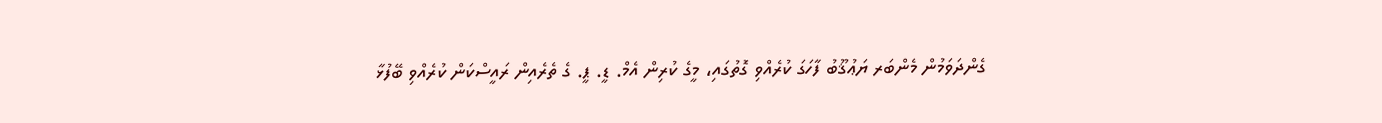ގެންދަވަމުން މެންބަރ ޔަޢުޤޫބު ފާހަގަ ކުރެއްވި ގޮތުގައި، މީގެ ކުރިން އެމް. ޑީ. ޕީ. ގެ ތެރެއިން ރައީސްކަން ކުރެއްވި ބޭފުޅާ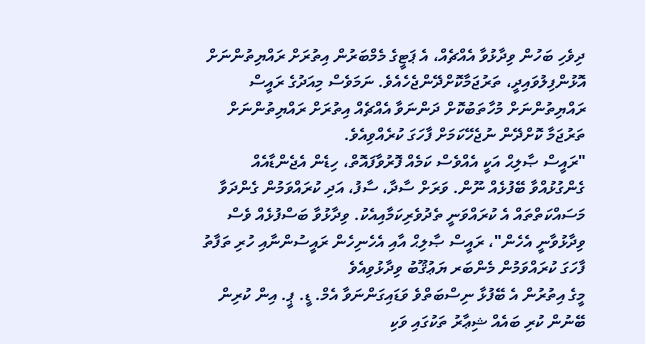ދިވެހި ބަހުން ވިދާޅުވާ އެއްޗެއް، އެ ޕަޓީގެ މެމްބަރުން އިތުރަށް ރައްޔިތުންނަށް އޮޅުންފިލުވައިދީ، ތަރުޖަމާކޮށްދޭންޖެހެއެވެ. ނަމަވެސް މިއަދުގެ ރައީސް ރައްޔިތުންނަށް މުހާތަބުކޮށް ދަންނަވާ އެއްޗެއް އިތުރަށް ރައްޔިތުންނަށް ތަރުޖަމާ ކޮށްދޭން ނުޖެހޭކަމަށް ފާހަގަ ކުރެއްވިއެވެ.
"ރައީސް ޞާލިޙް އަކީ އެއްވެސް ކަމެއް ފޮރުވާފައޮތް، ހިޑެން އެޖެންޑާއެއް ގެންގުޅުއްވާ ބޭފުޅެއް ނޫން. ވަރަށް ސާދާ، ސާފު، އަދި ކުރައްވަމުން ގެންދަވާ މަސައްކަތްތައް އެ ކުރައްވަނީ ތެދުވެރިކަމާއިއެކު. ވިދާޅުވާ ބަސްފުޅެއް ވެސް ވިދާޅުވާނީ އެހެން"، ރައީސް ޞާލިޙް އާއި އެހެނިހެން ރައީސުންނާއި ހުރި ތަފާތު ފާހަގަ ކުރައްވަމުން މެންބަރ ޔަޢުޤޫބު ވިދާޅުވިއެވެ
މީގެ އިތުރުން އެ ބޭފުޅާ ނިސްބަތްވެ ވަޑައިގަންނަވާ އެމް. ޑީ. ޕީ. އިން ކުރިން ބޭނުން ކުރި ބައެއް ޝިޢާރު ތަކުގައި ވަކި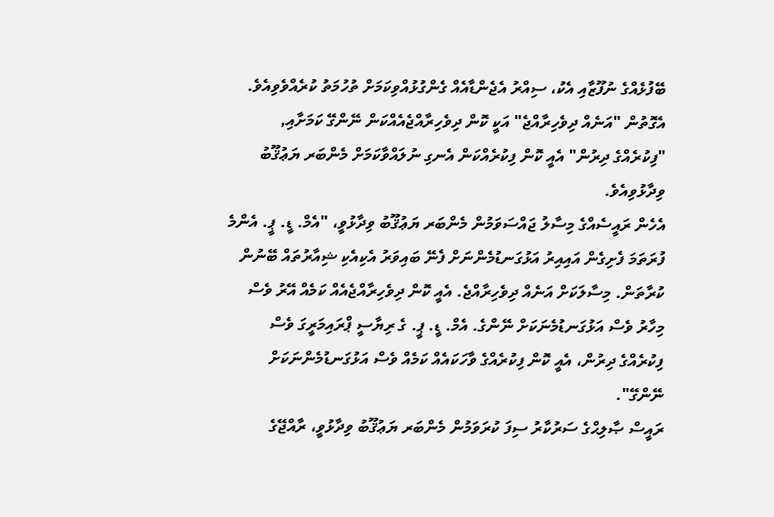ބޭފުޅެއްގެ ނުފޫޒާއި އެކު، ސިއްރު އެޖެންޑާއެއް ގެންގުޅުއްވިކަމަށް ތުހުމަތު ކުރެއްވެވިއެވެ. އެގޮތުން "އަނެއް ދިވެހިރާއްޖެ" އަކީ ކޮން ދިވެހިރާއްޖެއެއްކަން ނޭންގޭ ކަމަށާއި, "ފިކުރެއްގެ ދިރުން" އެއީ ކޮން ފިކުރެއްކަން އެނގި ނުލައްވާކަމަށް މެންބަރ ޔަޢުޤޫބު ވިދާޅުވިއެވެ.
އެހެން ރައީސެއްގެ މިސާލު ޖައްސަވަމުން މެންބަރ ޔަޢުޤޫބު ވިދާޅުވީ، "އެމް. ޑީ. ޕީ. އެންމެ ފުރަތަމަ ފެށިގެން އައިއިރު އަޅުގަނޑުމެންނަށް ފެނޭ ބައިވަރު އެކިއެކި ޝިއާރުތައް ބޭނުން ކުރާތަން. މިސާލަކަށް އަނެއް ދިވެހިރާއްޖެ. އެއީ ކޮން ދިވެހިރާއްޖެއެއް ކަމެއް އޭރު ވެސް މިހާރު ވެސް އަޅުގަނޑުމެނަކަށް ނޭންގެ. އެމް. ޑީ. ޕީ. ގެ ރިޔާސީ ޕްރައިމަރީގަ ވެސް ފިކުރެއްގެ ދިރުން، އެއީ ކޮން ފިކުރެއްގެ ވާހަކައެއް ކަމެއް ވެސް އަޅުގަނޑުމެންނަކަށް ނޭންގޭ".
ރައީސް ޞާލިޙްގެ ސަރުކާރު ސިފަ ކުރަވަމުން މެންބަރ ޔަޢުޤޫބު ވިދާޅުވީ، ރާއްޖޭގެ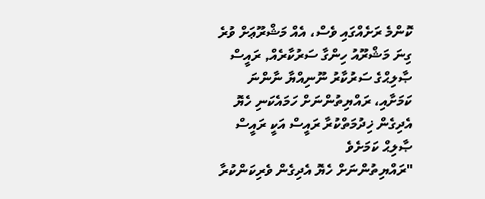ކޮންމެ ރަށެއްގައި ވެސް، އެއް މަޝްރޫޢަށް ވުރެ ގިނަ މަޝްރޫއު ހިންގާ ސަރުކާރެއް, ރައީސް ޞާލިޙްގެ ސަރުކާރު ނޫނިއްޔާ ނާންނަ ކަމަށާއި، ރައްޔިތުންނަށް ހަމައެކަނި ހެޔޮ އެދިގެން ޚިދުމަތްކުރާ ރައީސް އަކީ ރައީސް ޞާލިޙް ކަމަށެވެ
"ރައްޔިތުންނަށް ހެޔޮ އެދިގެން ވެރިކަންކުރާ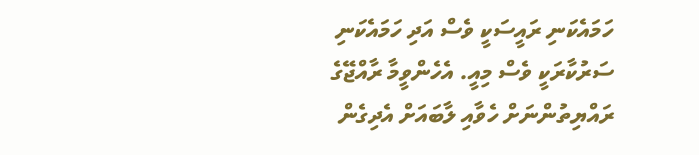ހަމައެކަނި ރައީސަކީ ވެސް އަދި ހަމައެކަނި ސަރުކާރަކީ ވެސް މިއީ. އެހެންވީމާ ރާއްޖޭގެ ރައްޔިތުންނަށް ހެވާއި ލާބައަށް އެދިގެން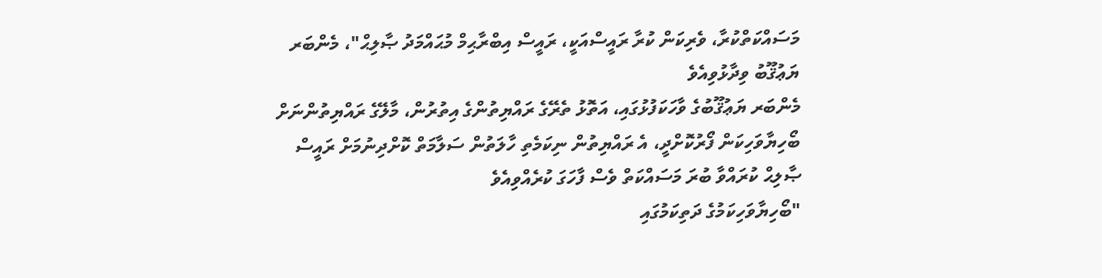މަސައްކަތްކުރާ، ވެރިކަން ކުރާ ރައީސްއަކީ، ރައީސް އިބްރާޙިމް މުޙައްމަދު ޞާލިޙް"، މެންބަރ ޔަޢުޤޫބު ވިދާޅުވިއެވެ
މެންބަރ ޔަޢުޤޫބުގެ ވާހަކަފުޅުގައި، އަތޮޅު ތެރޭގެ ރައްޔިތުންގެ އިތުރުން، މާލޭގެ ރައްޔިތުންނަށް ބޯހިޔާވަހިކަން ފޯރުކޮށްދީ، އެ ރައްޔިތުން ނިކަމެތި ހާލަތުން ސަލާމަތް ކޮށްދިނުމަށް ރައީސް ޞާލިޙް ކުރައްވާ ބުރަ މަސައްކަތް ވެސް ފާހަގަ ކުރެއްވިއެވެ
"ބޯހިޔާވަހިކަމުގެ ދަތިކަމުގައި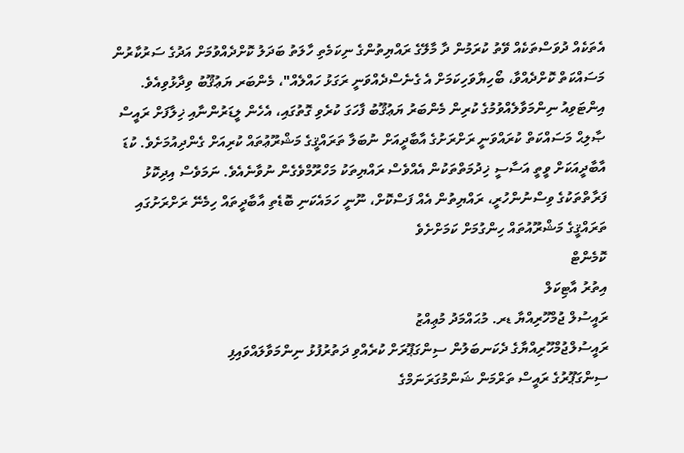އެތަކެއް ދުވަސްތަކެއް ވޭތު ކުރަމުން ދާ މާލޭގެ ރައްޔިތުންގެ ނިކަމެތި ހާލަތު ބަދަލު ކޮށްދެއްވުމަށް އަދުގެ ސަރުކާރުން މަސައްކަތް ކޮށްދެއްވާ، ބޯހިޔާވަހިކަމަށް އެ ގެނެސްދެއްވަނީ ރަގަޅު ހައްލެއް"، މެންބަރ ޔަޢުޤޫބު ވިދާޅުވިއެވެ.
އިންޓަވިއު ނިންމަވާލެއްވުމުގެ ކުރިން މެންބަރު ޔަޢުޤޫބު ފާހަގަ ކުރެވި ގޮތުގައި، އެހެން ލީޑަރުންނާއި ޚިލާފަށް ރައީސް ޞާލިޙް މަސައްކަތް ކުރައްވަނީ ރަށްރަށުގެ އާބާދީއަށް ނުބަލާ ތަރައްޤީގެ މަޝްރޫޢުތައް ކުރިއަށް ގެންދިއުމަށެވެ. ކުޑަ އާބާދީއަކަށް ވީތީ އަސާސީ ޚިދުމަތްތަކުން އެއްވެސް ރައްޔިތަކު މަހްރޫމްވެގެން ނުވާނެއެވެ. ނަމަވެސް އިދިކޮޅު ފަރާތްތަކުގެ ވިސްނުންހުރީ، ރައްޔިތުން އެއް ފަސްކޮށް، ނޫނީ ހަމައެކަނި ބޮޑެތި އާބާދީތައް ހިމެނޭ ރަށްރަށުގައި ތަރައްޤީގެ މަޝްރޫއުތައް ހިންގުމަށް ކަމަށްށެވެ
ކޮމެންޓް
އިތުރު އާޓިކަލް
ރައީސުލް ޖުމްހޫރިއްޔާ ޑރ. މުޙައްމަދު މުޢިއްޒު
ރައީސުލްޖުމްހޫރިއްޔާގެ ދެކަނބަލުން ސިންގަޕޫރަށް ކުރެއްވި ދަތުރުފުޅު ނިންމަވާލައްވައިފި
ސިންގަޕޫރުގެ ރައީސް ތަރްމަން ޝަންމުގަރަނަމްގެ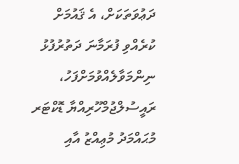ދަޢުވަތަކަށް، އެ ޤައުމަށް ކުރެއްވި ފުރަމާނަ ދަތުރުފުޅު ނިންމަވާލެއްވުމަށްފަހު، ރައީސުލްޖުމްހޫރިއްޔާ ޑޮކްޓަރ މުޙައްމަދު މުޢިއްޒު އާއި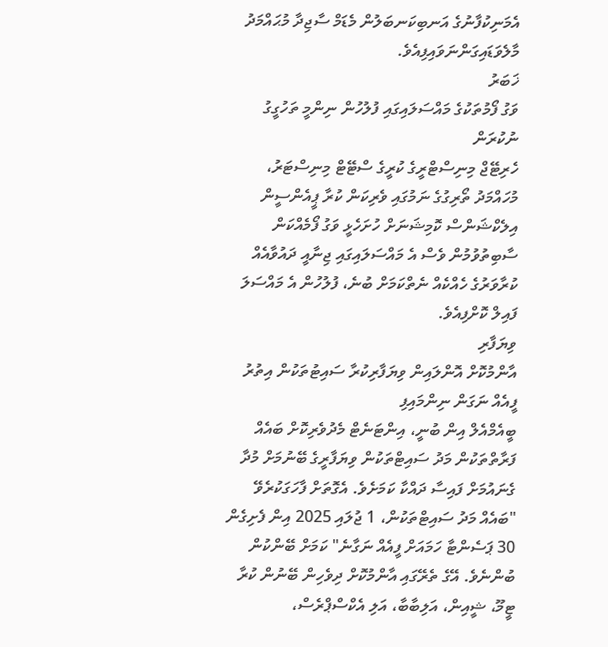އެމަނިކުފާނުގެ އަނބިކަނބަލުން މެޑަމް ސާޖިދާ މުޙައްމަދު މާލެވަޑައިގަންނަވައިފިއެވެ.
ޚަބަރު
ވަގު ފޯމުތަކުގެ މައްސަލައިގައި ފުލުހުން ނިންމީ ތަހުގީގު ނުކުރަން
ހެރިޓޭޖް މިނިސްޓްރީގެ ކުރީގެ ސްޓޭޓް މިނިސްޓަރު، މުހައްމަދު ތޯރިގުގެ ނަމުގައި ވެރިކަން ކުރާ ޕީއެންސީން އިލެކްޝަންސް ކޮމިޝަނަށް ހުށަހެޅީ ވަގު ފޯމެއްކަން ސާބިތުވުމުން ވެސް އެ މައްސަލައިގައި ޖިނާއީ ދައުވާއެއް ކުރާވަރުގެ ހެއްކެއް ނެތްކަމަށް ބުނެ، ފުލުހުން އެ މައްސަލަ ފައިލް ކޮށްފިއެވެ.
ވިޔަފާރި
އާންމުކޮށް އޮންލައިން ވިޔަފާރިކުރާ ސައިޓުތަކުން އިތުރު ފީއެއް ނަގަން ނިންމައިފި
ބީއެމްއެލް އިން ބުނީ، އިންޓަނެޓް މެދުވެރިކޮށް ބައެއް ފަރާތްތަކުން މަދު ސައިޓްތަކުން ވިޔަފާރީގެ ބޭނުމަށް މުދާ ގެނައުމަށް ފައިސާ ދައްކާ ކަމަށެވެ. އެގޮތަށް ފާހަގަކުރެވޭ "ބައެއް މަދު ސައިޓްތަކުން، 1 ޖުލައި 2025 އިން ފެށިގެން 30 ޕަސެންޓާ ހަމައަށް ފީއެއް ނަގާނެ" ކަމަށް ބޭންކުން ބުންނެވެ. އޭގެ ތެރޭގައި އާންމުކޮށް ދިވެހިން ބޭނުން ކުރާ ޓީމޫ، ޝީއިން، އަލިބާބާ، އަލި އެކްސްޕްރެސް،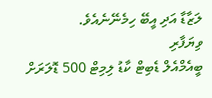ލަޒާޑާ އަދި އީބޭ ހިމެނޭނެއެވެ.
ވިޔަފާރި
ބީއެމްއެލް ޑެބިޓް ކާޑު ލިމިޓް 500 ޑޮލަރަށް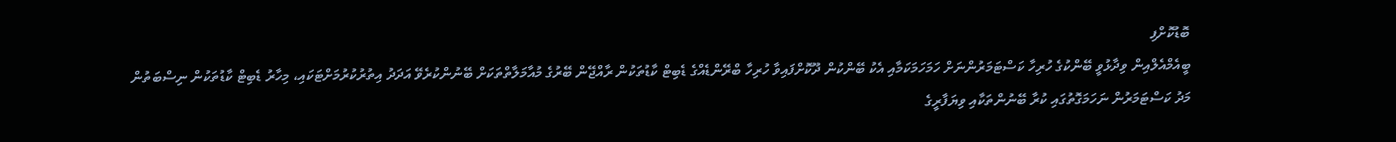ބޮޑުކޮށްފި
ބީއެމްއެލްއިން ވިދާޅުވީ ބޭންކުގެ ހުރިހާ ކަސްޓަމަރުންނަށް ހަމަހަމަކަމާއި އެކު ބޭންކުން ދޫކޮށްފައިވާ ހުރިހާ ބްރޭންޑެއްގެ ޑެބިޓް ކާޑުތަކުން ރާއްޖޭން ބޭރުގެ މުއާމަލާތްތަކަށް ބޭނުންކުރެވޭ އަދަދު އިތުރުކުރުމަށްޓަކައި، މިހާރު ޑެބިޓް ކާޑުތަކުން ނިސްބަތުން މަދު ކަސްޓަމަރުން ނަހަމަގޮތުގައި ކުރާ ބޭނުންތަކާއި ވިޔަފާރީގެ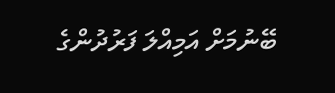ބޭނުމަށް އަމިއްލަ ފަރުދުންގެ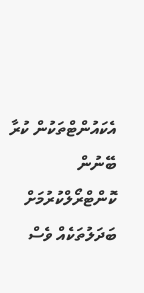އެކައުންޓްތަކުން ކުރާ ބޭނުން ކޮންޓްރޯލްކުރުމަށް ބަދަލުތަކެއް ވެސް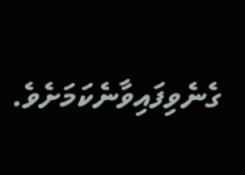ގެނެވިފައިވާނެކަމަށެވެ.